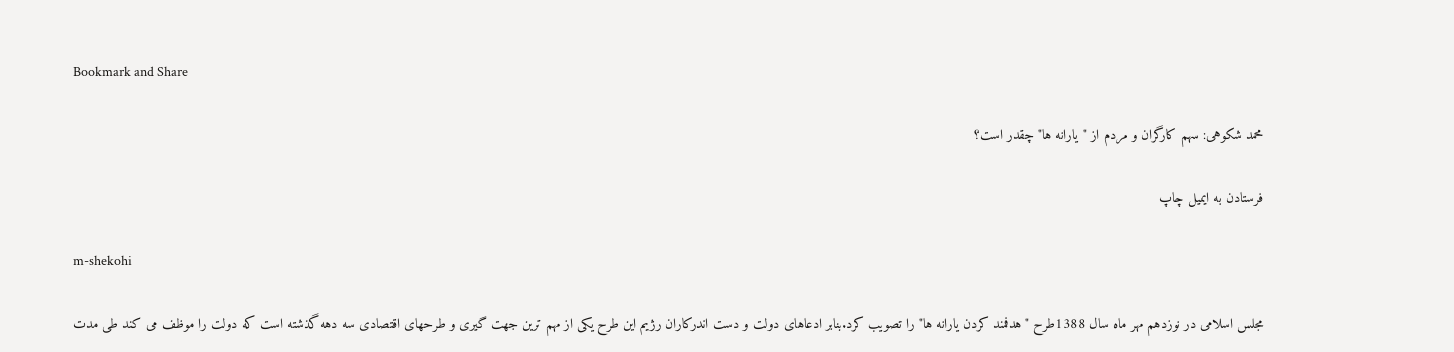Bookmark and Share

محمد شکوهی: سهم کارگران و مردم از "یارانه ها" چقدر است؟

فرستادن به ایمیل چاپ

m-shekohi

مجلس اسلامی در نوزدهم مهر ماه سال 1388طرح "هدفمند کردن يارانه ها" را تصویب کرد.بنابر ادعاهای دولت و دست اندرکاران رژیم این طرح یکی از مهم ترین جهت گیری و طرحهای اقتصادی سه دهه گذشته است که دولت را موظف می کند طی مدت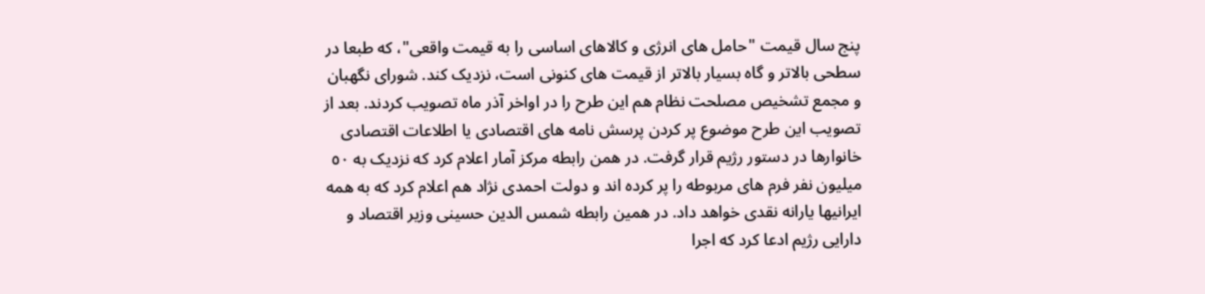پنج سال قیمت "حامل های انرژی و کالاهای اساسی را به قیمت واقعی"، که طبعا در سطحی بالاتر و گاه بسیار بالاتر از قیمت های کنونی است، نزدیک کند. شورای نگهبان و مجمع تشخیص مصلحت نظام هم این طرح را در اواخر آذر ماه تصویب کردند. بعد از تصویب این طرح موضوع پر کردن پرسش نامه های اقتصادی یا اطلاعات اقتصادی خانوارها در دستور رژیم قرار گرفت. در همن رابطه مرکز آمار اعلام کرد که نزدیک به ٥٠ میلیون نفر فرم های مربوطه را پر کرده اند و دولت احمدی نژاد هم اعلام کرد که به همه ایرانیها یارانه نقدی خواهد داد. در همین رابطه شمس الدین حسینی وزیر اقتصاد و دارایی رژیم ادعا کرد که اجرا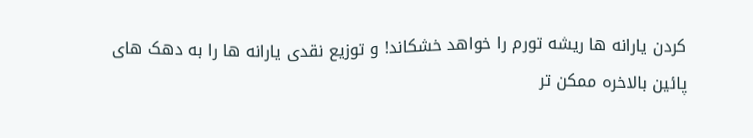کردن یارانه ها ریشه تورم را خواهد خشکاند! و توزیع نقدی یارانه ها را به دهک های پائین بالاخره ممکن تر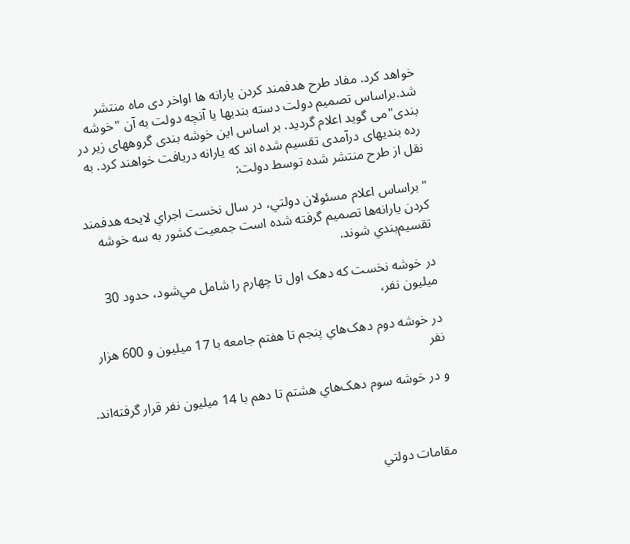خواهد کرد. مفاد طرح هدفمند کردن یارانه ها اواخر دی ماه منتشر شد.براساس تصمیم دولت دسته بندیها یا آنچه دولت به آن "خوشه بندی"می گوید اعلام گردید. بر اساس این خوشه بندی گروههای زیر در رده بندیهای درآمدی تقسیم شده اند که یارانه دریافت خواهند کرد. به نقل از طرح منتشر شده توسط دولت:

"براساس اعلام مسئولان دولتي، در سال نخست اجراي لايحه هدفمند کردن يارانه‌ها تصميم گرفته شده است جمعيت کشور به سه خوشه تقسيم‌بندي شوند.

در خوشه نخست که دهک اول تا چهارم را شامل مي‌شود، حدود 30 ميليون نفر،

در خوشه دوم دهک‌هاي پنجم تا هفتم جامعه با 17 ميليون و 600 هزار نفر

و در خوشه سوم دهک‌هاي هشتم تا دهم با 14 ميليون نفر قرار گرفته‌اند.



مقامات دولتي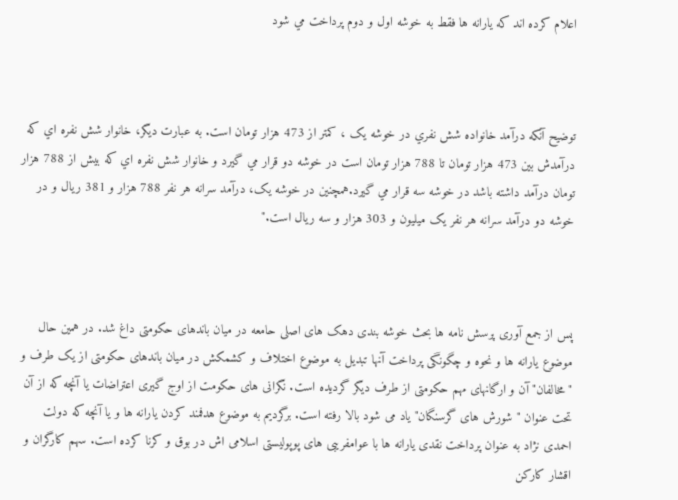اعلام کرده اند که ‌يارانه ها فقط به خوشه اول و دوم پرداخت مي شود



توضيح آنکه درآمد خانواده شش نفري در خوشه يک ، کمتر از 473 هزار تومان است. به عبارت ديگر، خانوار شش نفره اي که درآمدش بين 473 هزار تومان تا 788 هزار تومان است در خوشه دو قرار مي گيرد و خانوار شش نفره اي که بيش از 788 هزار تومان درآمد داشته باشد در خوشه سه قرار مي گيرد.همچنين در خوشه يک، درآمد سرانه هر نفر 788 هزار و 381 ريال و در خوشه دو درآمد سرانه هر نفر يک ميليون و 303 هزار و سه ريال است."



پس از جمع آوری پرسش نامه ها بحث خوشه بندی دهک های اصلی حامعه در میان باندهای حکومتی داغ شد. در همین حال موضوع یارانه ها و نحوه و چگونگی پرداخت آنها تبدیل به موضوع اختلاف و کشمکش در میان باندهای حکومتی از یک طرف و "مخالفان" آن و ارگانهای مهم حکومتی از طرف دیگر گردیده است. نگرانی های حکومت از اوج گیری اعتراضات یا آنچه که از آن تحت عنوان "شورش های گرسنگان" یاد می شود بالا رفته است. برگردیم به موضوع هدفمند کردن یارانه ها و یا آنچه که دولت احمدی نژاد به عنوان پرداخت نقدی یارانه ها با عوامفریبی های پوپولیستی اسلامی اش در بوق و کرنا کرده است. سهم کارگران و اقشار کارکن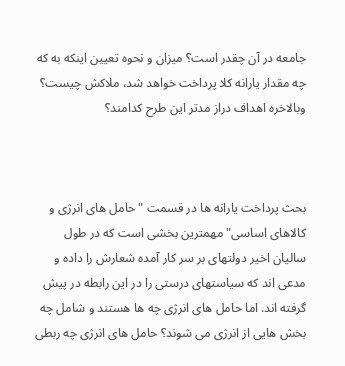جامعه در آن چقدر است؟ میزان و نحوه تعیین اینکه به که چه مقدار یارانه کلا پرداخت خواهد شد، ملاکش چیست؟ وبالاخره اهداف دراز مدتر این طرح کدامند؟



بحث پرداخت یارانه ها در قسمت "حامل های انرژی و کالاهای اساسی" مهمترین بخشی است که در طول سالیان اخیر دولتهای بر سر کار آمده شعارش را داده و مدعی اند که سیاستهای درستی را در این رابطه در پیش گرفته اند. اما حامل های انرژی چه ها هستند و شامل چه بخش هایی از انرژی می شوند؟ حامل های انرژی چه ربطی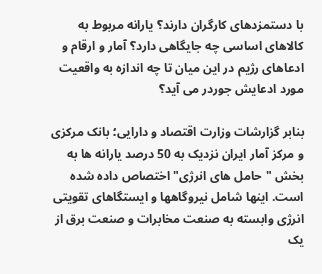با دستمزدهای کارگران دارند؟ یارانه مربوط به کالاهای اساسی چه جایگاهی دارد؟ آمار و ارقام و ادعاهای رژیم در این میان تا چه اندازه به واقعیت مورد ادعایش جوردر می آید؟

بنابر گزارشات وزارت اقتصاد و دارایی؛ بانک مرکزی و مرکز آمار ایران نزدیک به 50 درصد یارانه ها به بخش "حامل های انرژی" اختصاص داده شده است. اینها شامل نیروگاهها و ایستگاهای تقویتی انرژی وابسته به صنعت مخابرات و صنعت برق از یک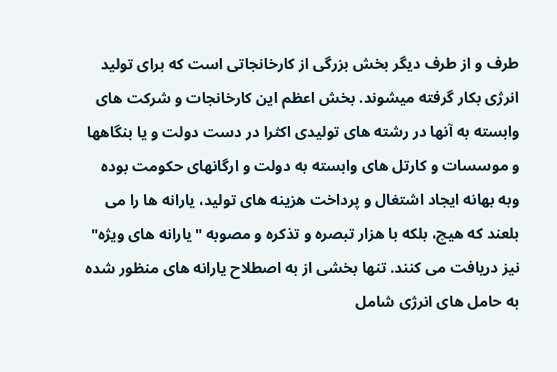طرف و از طرف دیگر بخش بزرگی از کارخانجاتی است که برای تولید انرژی بكار گرفته ميشوند. بخش اعظم این کارخانجات و شرکت های وابسته به آنها در رشته های تولیدی اکثرا در دست دولت و یا بنگاهها و موسسات و کارتل های وابسته به دولت و ارگانهای حکومت بوده وبه بهانه ایجاد اشتغال و پرداخت هزینه های تولید، یارانه ها را می بلعند که هیچ، بلکه با هزار تبصره و تذکره و مصوبه "یارانه های ویژه" نیز دریافت می کنند. تنها بخشی از به اصطلاح یارانه های منظور شده به حامل های انرژی شامل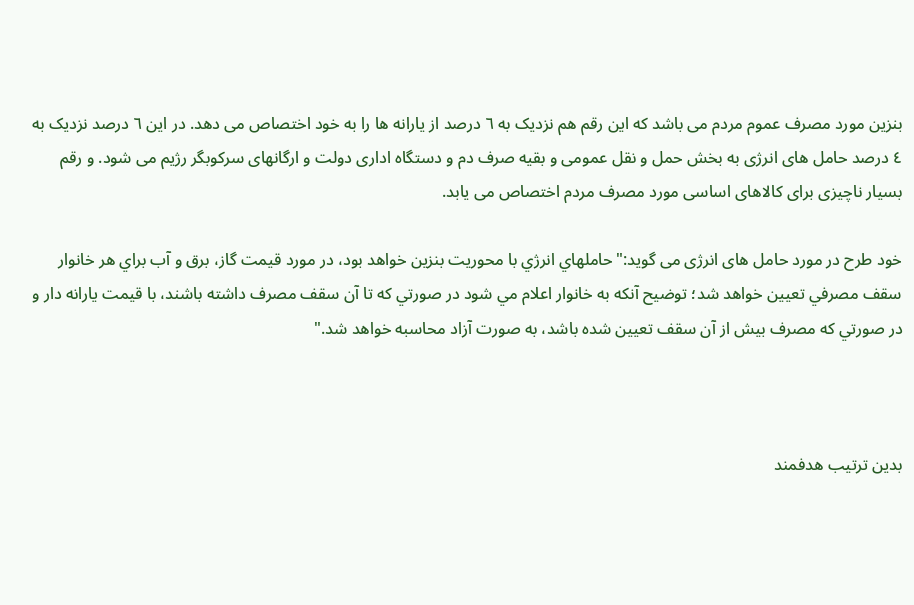بنزین مورد مصرف عموم مردم می باشد که این رقم هم نزدیک به ٦ درصد از یارانه ها را به خود اختصاص می دهد. در این ٦ درصد نزدیک به ٤ درصد حامل های انرژی به بخش حمل و نقل عمومی و بقیه صرف دم و دستگاه اداری دولت و ارگانهای سرکوبگر رژیم می شود. و رقم بسیار ناچیزی برای کالاهای اساسی مورد مصرف مردم اختصاص می یابد.

خود طرح در مورد حامل های انرژی می گوید:"حاملهاي انرژي با محوريت بنزين خواهد بود، در مورد قيمت گاز، برق و آب براي هر خانوار سقف مصرفي تعيين خواهد شد؛ توضيح آنکه به خانوار اعلام مي شود در صورتي که تا آن سقف مصرف داشته باشند، با قيمت يارانه دار و در صورتي که مصرف بيش از آن سقف تعيين شده باشد، به صورت آزاد محاسبه خواهد شد."



بدین ترتیب هدفمند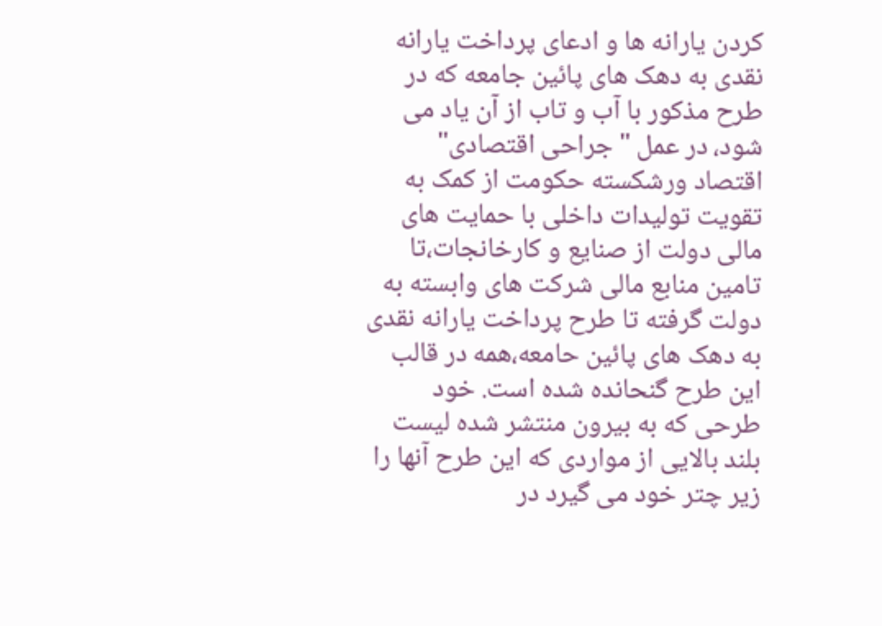کردن یارانه ها و ادعای پرداخت یارانه نقدی به دهک های پائین جامعه که در طرح مذکور با آب و تاب از آن یاد می شود، در عمل "جراحی اقتصادی" اقتصاد ورشکسته حکومت از کمک به تقویت تولیدات داخلی با حمایت های مالی دولت از صنایع و کارخانجات،تا تامین منابع مالی شرکت های وابسته به دولت گرفته تا طرح پرداخت یارانه نقدی به دهک های پائین حامعه،همه در قالب این طرح گنحانده شده است. خود طرحی که به بیرون منتشر شده لیست بلند بالایی از مواردی که این طرح آنها را زیر چتر خود می گیرد در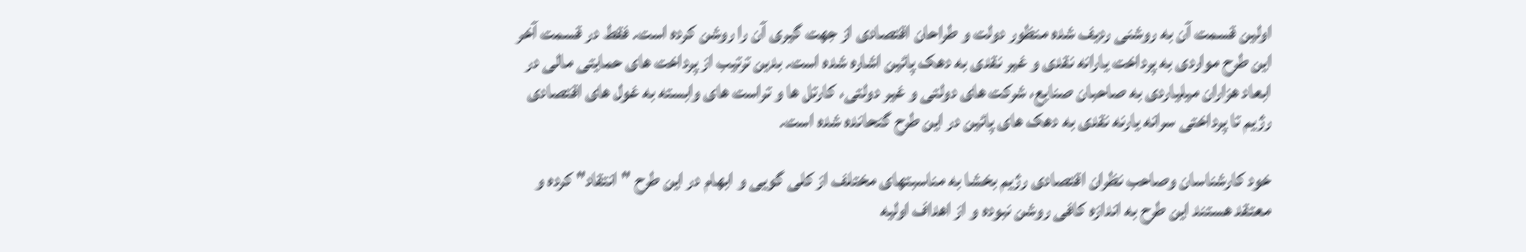اولین قسمت آن به روشنی ردیف شده منظور دولت و طراحان اقتصادی از جهت گیری آن را روشن کرده است. فقط در قسمت آخر این طرح مواردی به پرداخت یارانه نقدی و غیر نقدی به دهک پائین اشاره شده است. بدین ترتیب از پرداخت های حمایتی مالی در ابعاد هزاران میلیاردی به صاحبان صنایع، شرکت های دولتی و غیر دولتی، کارتل ها و تراست های وابسته به غول های اقتصادی رژیم تا پرداختی سرانه یارنه نقدی به دهک های پائین در این طرح گنحانده شده است.

خود کارشناسان وصاحب نظران اقتصادی رژیم بخشا به مناسبتهای مختلف از کلی گویی و ابهام در این طرح "انتقاد" کرده و معتقد هستند این طرح به اندازه کافی روشن نبوده و از اهداف اولیه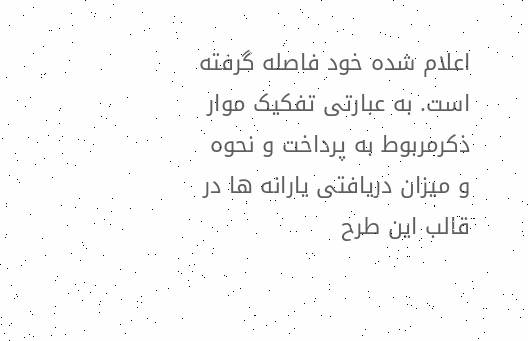اعلام شده خود فاصله گرفته است. به عبارتی تفکیک موار ذکرمربوط به پرداخت و نحوه و میزان دریافتی یارانه ها در قالب این طرح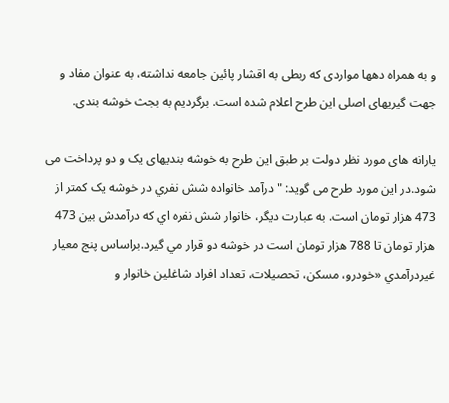و به همراه دهها مواردی که ربطی به اقشار پائین جامعه نداشته، به عنوان مفاد و جهت گیریهای اصلی این طرح اعلام شده است. برگردیم به بجث خوشه بندی.

یارانه های مورد نظر دولت بر طبق این طرح به خوشه بندیهای یک و دو پرداخت می شود.در این مورد طرح می گوید: "درآمد خانواده شش نفري در خوشه يک کمتر از 473 هزار تومان است. به عبارت ديگر، خانوار شش نفره اي که درآمدش بين 473 هزار تومان تا 788 هزار تومان است در خوشه دو قرار مي گيرد.براساس پنج معيار غيردرآمدي «خودرو، مسکن، تحصيلات، تعداد افراد شاغلين خانوار و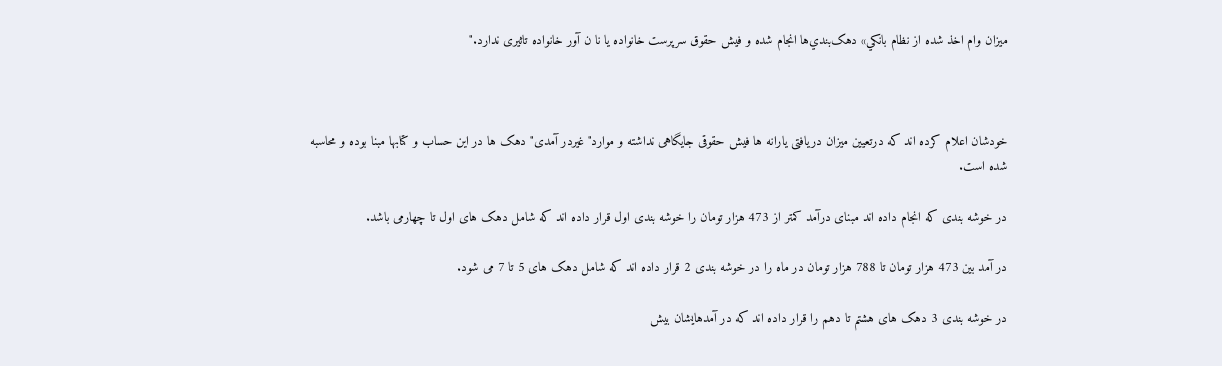ميزان وام اخذ شده از نظام بانکي» دهک‌بندي‌ها انجام شده و فیش حقوق سرپرست خانواده یا نا ن آور خانواده تاثیری ندارد."



خودشان اعلام کرده اند که درتعیین میزان دریافتی یارانه ها فیش حقوقی جایگاهی نداشته و موارد"غیردر آمدی" دهک ها در این حساب و کتابها مبنا بوده و محاسبه شده است.

در خوشه بندی که انجام داده اند مبنای درآمد کمتر از 473 هزار تومان را خوشه بندی اول قرار داده اند که شامل دهک های اول تا چهارمی باشد.

در آمد بین 473 هزار تومان تا 788 هزار تومان در ماه را در خوشه بندی 2 قرار داده اند که شامل دهک های 5 تا 7 می شود.

در خوشه بندی 3 دهک های هشتم تا دهم را قرار داده اند که در آمدهایشان بیش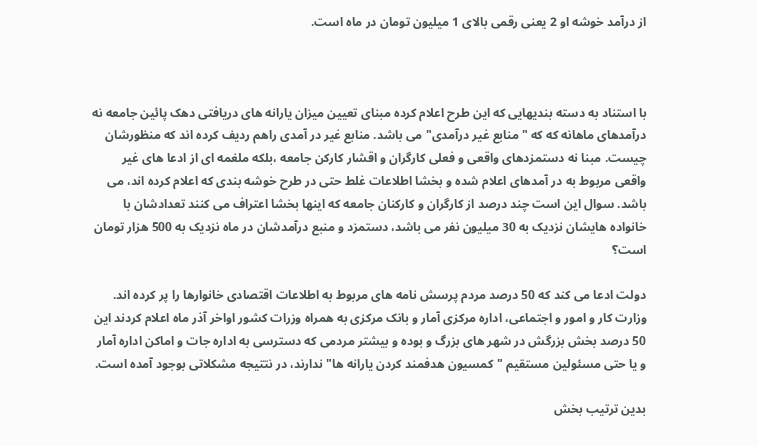از درآمد خوشه او 2 یعنی رقمی بالای 1 میلیون تومان در ماه است.



با استناد به دسته بندیهایی که این طرح اعلام کرده مبنای تعیین میزان یارانه های دریافتی دهک پائین جامعه نه درآمدهای ماهانه که که "منابع غیر درآمدی" می باشد. منابع غیر در آمدی راهم ردیف کرده اند که منظورشان چیست. مبنا نه دستمزدهای واقعی و فعلی کارگران و اقشار کارکن جامعه ،بلکه ملغمه ای از ادعا های غیر واقعی مربوط به در آمدهای اعلام شده و بخشا اطلاعات غلط حتی در طرح خوشه بندی که اعلام کرده اند، می باشد. سوال این است چند درصد از کارگران و کارکنان جامعه که اینها بخشا اعتراف می کنند تعدادشان با خانواده هایشان نزدیک به 30 میلیون نفر می باشد، دستمزد و منبع درآمدشان در ماه نزدیک به 500 هزار تومان است؟

دولت ادعا می کند که 50 درصد مردم پرسش نامه های مربوط به اطلاعات اقتصادی خانوارها را پر کرده اند. وزارت کار و امور و اجتماعی، اداره مرکزی آمار و بانک مرکزی به همراه وزرات کشور اواخر آذر ماه اعلام کردند این 50 درصد بخش بزرگش در شهر های بزرگ و بوده و بیشتر مردمی که دسترسی به اداره جات و اماکن اداره آمار و یا حتی مسئولین مستقیم "کمسیون هدفمند کردن یارانه ها" ندارند، در نتتیجه مشکلاتی بوجود آمده است.

بدین ترتیب بخش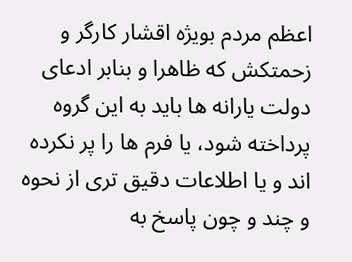اعظم مردم بویژه اقشار کارگر و زحمتکش که ظاهرا و بنابر ادعای دولت یارانه ها باید به این گروه پرداخته شود، یا فرم ها را پر نکرده اند و یا اطلاعات دقیق تری از نحوه و چند و چون پاسخ به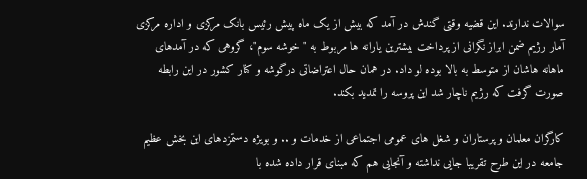سوالات ندارند. این قضیه وقتی گندش در آمد که بیش از یک ماه پیش رئیس بانک مرکزی و اداره مرکزی آمار رژیم ضمن ابراز نگرانی از پرداخت بیشترین یارانه ها مربوط به "خوشه سوم"، گروهی که در آمدهای ماهانه هاشان از متوسط به بالا بوده لو داد. در همان حال اعتراضاتی درگوشه و کنار کشور در این رابطه صورت گرفت که رژیم ناچار شد این پروسه را تمدید بکند.

کارگران معلمان و پرستاران و شغل های عمومی اجتماعی از خدمات و .. و بویژه دستمزدهای این بخش عظیم جامعه در این طرح تقریبا جایی نداشته و آنجایی هم که مبنای قرار داده شده با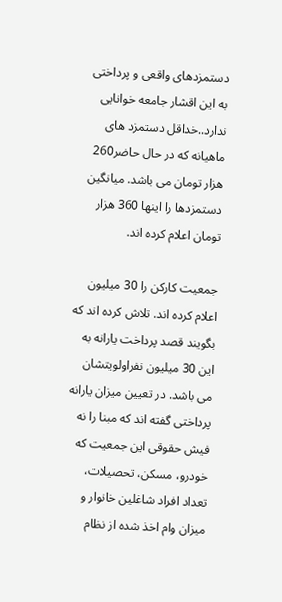دستمزدهای واقعی و پرداختی به این اقشار جامعه خوانایی ندارد..خداقل دستمزد های ماهیانه که در حال حاضر260 هزار تومان می باشد. میانگین دستمزدها را اینها 360 هزار تومان اعلام کرده اند.

جمعیت کارکن را 30 میلیون اعلام کرده اند. تلاش کرده اند که بگویند قصد پرداخت یارانه به این 30 میلیون نفراولویتشان می باشد. در تعیین میزان یارانه پرداختی گفته اند که مبنا را نه فیش حقوقی این جمعیت که خودرو، مسکن، تحصيلات، تعداد افراد شاغلين خانوار و ميزان وام اخذ شده از نظام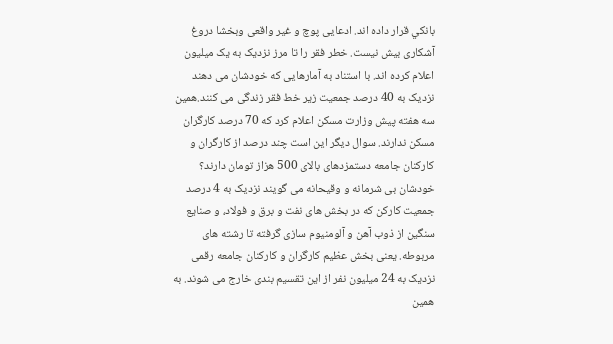بانکي قرار داده اند. ادعایی پوچ و غیر واقعی وبخشا دروغ آشکاری بیش نیست. خطر فقر را تا مرز نزدیک به یک میلیون اعلام کرده اند. با استناد به آمارهایی که خودشان می دهند نزدیک به 40 درصد جمعیت زیر خط فقر زندگی می کنند.همین سه هفته پیش وزارت مسکن اعلام کرد که 70 درصد کارگران مسکن ندارند. سوال دیگر این است چند درصد از کارگران و کارکنان جامعه دستمزدهای بالای 500 هزاز تومان دارند؟ خودشان بی شرمانه و وقیحانه می گویند نزدیک به 4 درصد جمعیت کارکن که در بخش های نفت و برق و فولاد، و صنایع سنگین از ذوب آهن و آلومنیوم سازی گرفته تا رشته های مربوطه. یعنی بخش عظیم کارگران و کارکنان جامعه رقمی نزدیک به 24 میلیون نفر از این تقسیم بندی خارج می شوند. به همین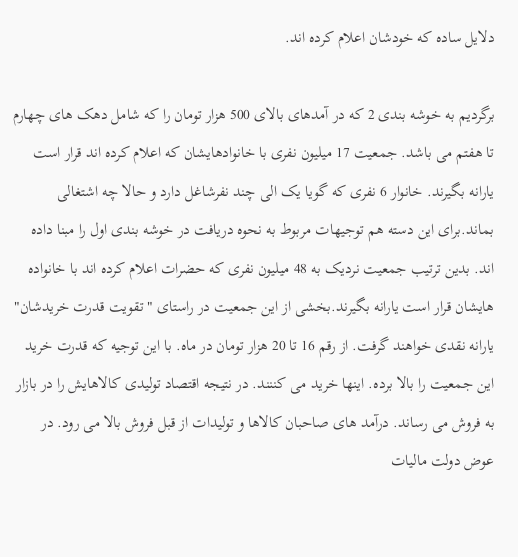دلایل ساده که خودشان اعلام کرده اند.

برگردیم به خوشه بندی 2 که در آمدهای بالای 500 هزار تومان را که شامل دهک های چهارم تا هفتم می باشد. جمعیت 17 میلیون نفری با خانوادهایشان که اعلام کرده اند قرار است یارانه بگیرند. خانوار 6 نفری که گویا یک الی چند نفرشاغل دارد و حالا چه اشتغالی بماند.برای این دسته هم توجیهات مربوط به نحوه دریافت در خوشه بندی اول را مبنا داده اند. بدین ترتیب جمعیت نردیک به 48 میلیون نفری که حضرات اعلام کرده اند با خانواده هایشان قرار است یارانه بگیرند.بخشی از این جمعیت در راستای "تقویت قدرت خریدشان" یارانه نقدی خواهند گرفت. از رقم 16 تا 20 هزار تومان در ماه. با این توجیه که قدرت خرید این جمعیت را بالا برده. اینها خرید می کننند. در نتیجه اقتصاد تولیدی کالاهایش را در بازار به فروش می رساند. درآمد های صاحبان کالاها و تولیدات از قبل فروش بالا می رود. در عوض دولت مالیات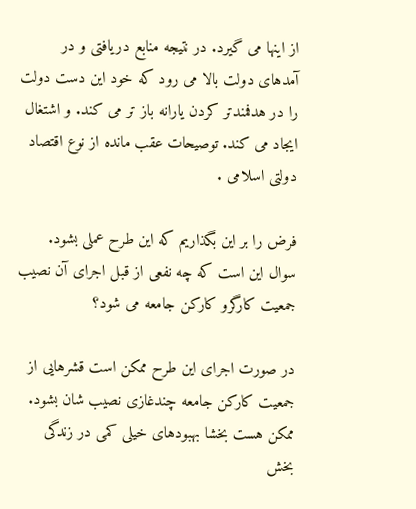از اینها می گیرد. در نتیجه منابع دریافتی و در آمدهای دولت بالا می رود که خود این دست دولت را در هدفمندتر کردن یارانه باز تر می کند. و اشتغال ایجاد می کند. توصیحات عقب مانده از نوع اقتصاد دولتی اسلامی .

فرض را بر این بگذاریم که این طرح عملی بشود. سوال این است که چه نفعی از قبل اجرای آن نصیب جمعیت کارگرو کارکن جامعه می شود؟

در صورت اجرای این طرح ممکن است قشرهایی از جمعیت کارکن جامعه چندغازی نصیب شان بشود. ممکن هست بخشا بهبودهای خیلی کمی در زندگی بخش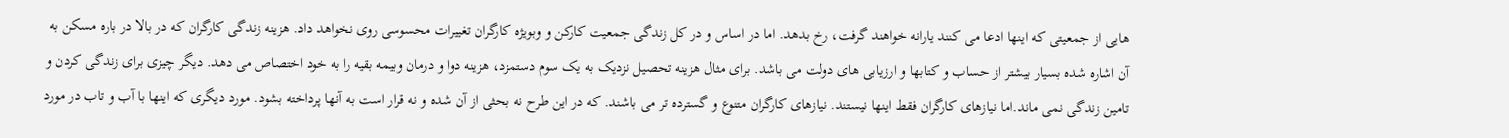هایی از جمعیتی که اینها ادعا می کنند یارانه خواهند گرفت، رخ بدهد. اما در اساس و در کل زندگی جمعیت کارکن و وبویژه کارگران تغییرات محسوسی روی نخواهد داد. هزینه زندگی کارگران که در بالا در باره مسکن به آن اشاره شده بسیار بیشتر از حساب و کتابها و ارزیابی های دولت می باشد. برای مثال هزینه تحصیل نزدیک به یک سوم دستمزد، هزینه دوا و درمان وبیمه بقیه را به خود اختصاص می دهد. دیگر چیزی برای زندگی کردن و تامین زندگی نمی ماند.اما نیازهای کارگران فقط اینها نیستند. نیازهای کارگران متنوع و گسترده تر می باشند. که در این طرح نه بحثی از آن شده و نه قرار است به آنها پرداخته بشود. مورد دیگری که اینها با آب و تاب در مورد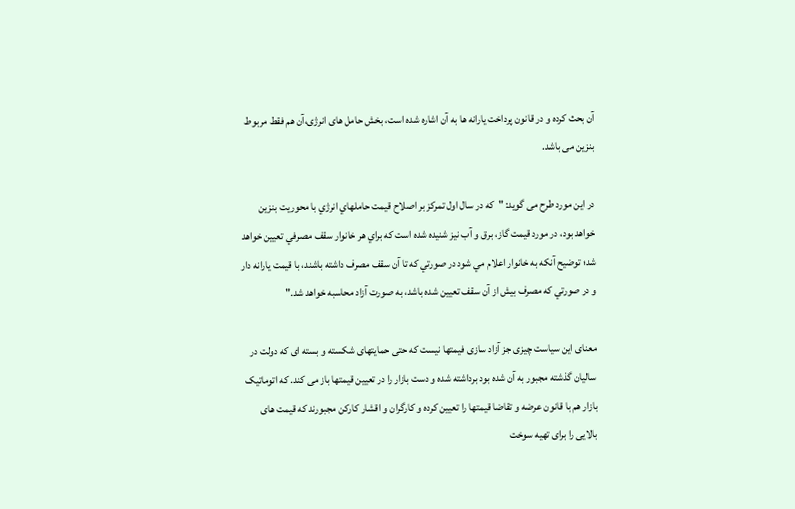آن بحث کرده و در قانون پرداخت یارانه ها به آن اشاره شده است، بخش حامل های انرژی،آن هم فقط مربوط بنزین می باشد.

در این مورد طرح می گوید: "که در سال اول تمرکز بر اصلاح قيمت حاملهاي انرژي با محوريت بنزين خواهد بود، در مورد قيمت گاز، برق و آب نيز شنيده شده است که براي هر خانوار سقف مصرفي تعيين خواهد شد؛ توضيح آنکه به خانوار اعلام مي شود در صورتي که تا آن سقف مصرف داشته باشند، با قيمت يارانه دار و در صورتي که مصرف بيش از آن سقف تعيين شده باشد، به صورت آزاد محاسبه خواهد شد."

معنای این سیاست چیزی جز آزاد سازی فیمتها نیست که حتی حمایتهای شکسته و بسته ای که دولت در سالیان گذشته مجبور به آن شده بود برداشته شده و دست بازار را در تعیین قیمتها باز می کند. که اتوماتیک بازار هم با قانون عرضه و تقاضا قیمتها را تعیین کرده و کارگران و اقشار کارکن مجبورند که قیمت های بالایی را برای تهیه سوخت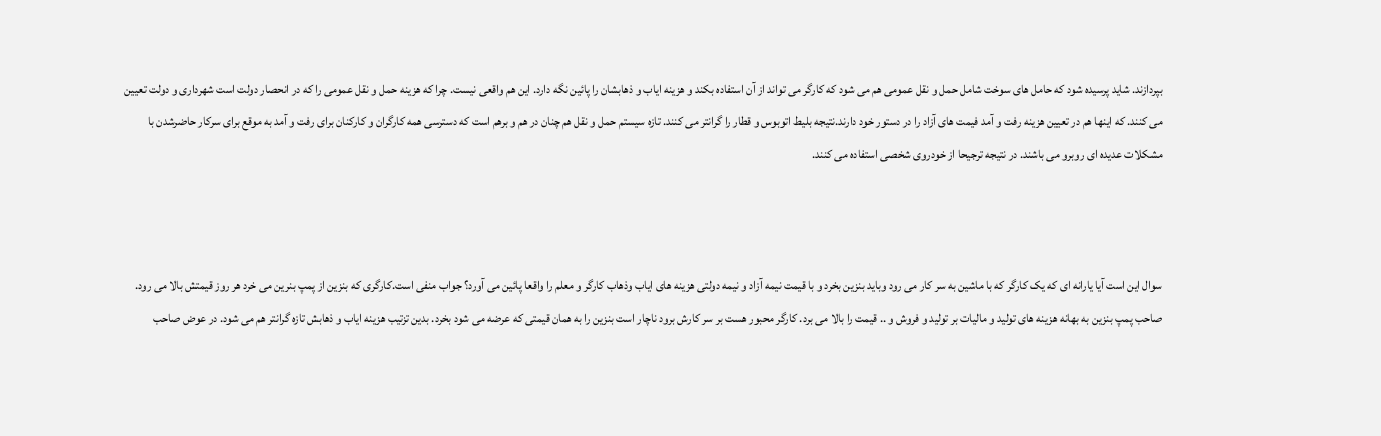بپردازند. شاید پرسیده شود که حامل های سوخت شامل حمل و نقل عمومی هم می شود که کارگر می تواند از آن استفاده بکند و هزینه ایاب و ذهابشان را پائین نگه دارد. این هم واقعی نیست. چرا که هزینه حمل و نقل عمومی را که در انحصار دولت است شهرداری و دولت تعیین می کنند. که اینها هم در تعیین هزینه رفت و آمد فیمت های آزاد را در دستور خود دارند.نتیجه بلیط اتوبوس و قطار را گرانتر می کنند. تازه سیستم حمل و نقل هم چنان در هم و برهم است که دسترسی همه کارگران و کارکنان برای رفت و آمد به موقع برای سرکار حاضرشدن با مشکلات عدیده ای روبرو می باشند. در نتیجه ترجیحا از خودروی شخصی استفاده می کنند.



سوال این است آیا یارانه ای که یک کارگر که با ماشین به سر کار می رود وباید بنزین بخرد و با قیمت نیمه آزاد و نیمه دولتی هزینه های ایاب وذهاب کارگر و معلم را واقعا پائین می آورد؟ جواب منفی است.کارگری که بنزین از پمپ بنرین می خرد هر روز قیمتش بالا می رود. صاحب پمپ بنزین به بهانه هزینه های تولید و مالیات بر تولید و فروش و .. قیمت را بالا می برد. کارگر محبور هست بر سر کارش برود ناچار است بنزین را به همان قیمتی که عرضه می شود بخرد. بدین تزتیب هزینه ایاب و ذهابش تازه گرانتر هم می شود. در عوض صاحب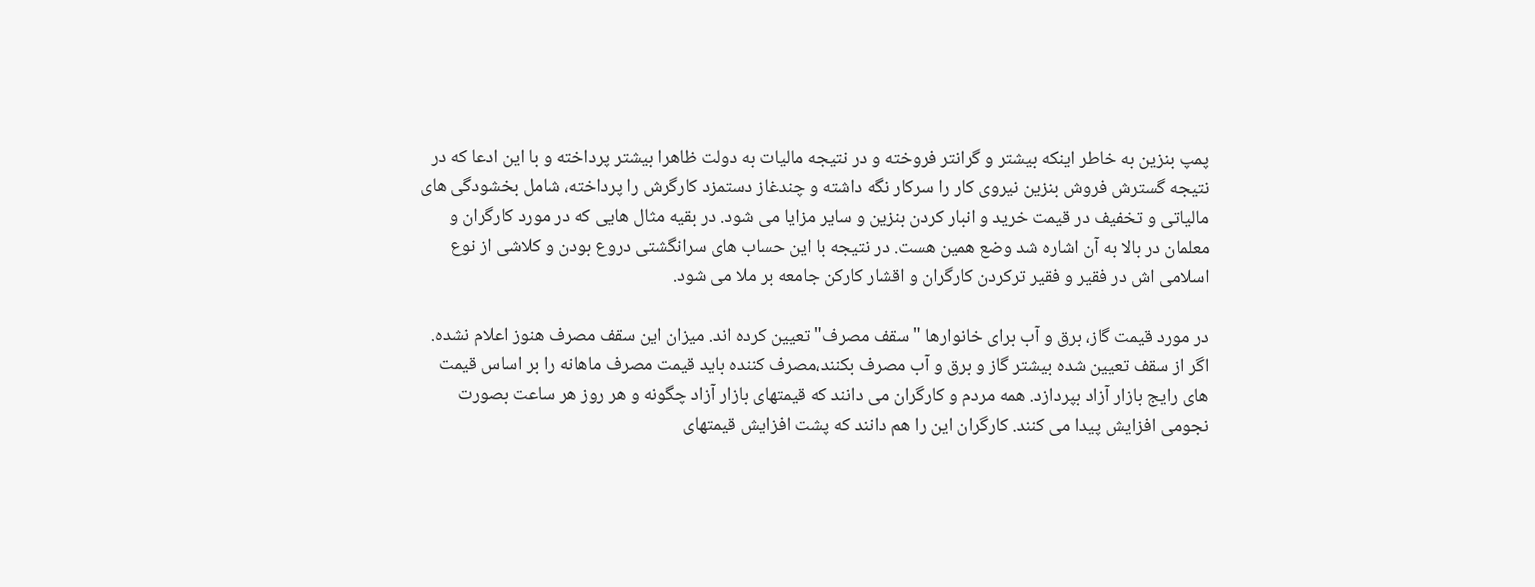پمپ بنزین به خاطر اینکه بیشتر و گرانتر فروخته و در نتیجه مالیات به دولت ظاهرا بیشتر پرداخته و با این ادعا که در نتیجه گسترش فروش بنزین نیروی کار را سرکار نگه داشته و چندغاز دستمزد کارگرش را پرداخته، شامل بخشودگی های مالیاتی و تخفیف در قیمت خرید و انبار کردن بنزین و سایر مزایا می شود. در بقیه مثال هایی که در مورد کارگران و معلمان در بالا به آن اشاره شد وضع همین هست. در نتیجه با این حساب های سرانگشتی دروع بودن و کلاشی از نوع اسلامی اش در فقیر و فقیر ترکردن کارگران و اقشار کارکن جامعه بر ملا می شود.

در مورد قيمت گاز، برق و آب برای خانوارها "سقف مصرف" تعیین کرده اند. میزان این سقف مصرف هنوز اعلام نشده. اگر از سقف تعیین شده بیشتر گاز و برق و آب مصرف بکنند،مصرف کننده باید قیمت مصرف ماهانه را بر اساس قیمت های رایج بازار آزاد بپردازد. همه مردم و کارگران می دانند که قیمتهای بازار آزاد چگونه و هر روز هر ساعت بصورت نجومی افزایش پیدا می کنند. کارگران این را هم دانند که پشت افزایش قیمتهای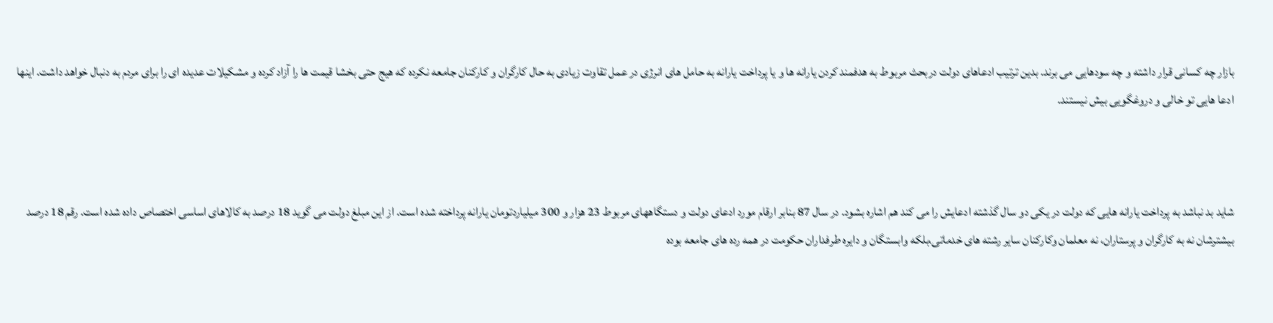بازار چه کسانی قرار داشته و چه سودهایی می برند. بدین ترتیب ادعاهای دولت دربحث مربوط به هدفمند کردن یارانه ها و یا پرداخت یارانه به حامل های انرژی در عمل تقاوت زیادی به حال کارگران و کارکنان جامعه نکرده که هیج حتی بخشا قیمت ها را آزاد کرده و مشکیلات عدیده ای را برای مردم به دنبال خواهد داشت. اینها ادعا هایی تو خالی و دروغگویی بیش نیستند.



شاید بد نباشد به پرداخت یارانه هایی که دولت در یکی دو سال گذشته ادعایش را می کند هم اشاره بشود. در سال 87 بنابر ارقام مورد ادعای دولت و دستگاههای مربوط 23 هزار و 300 میلیاردتومان یارانه پرداخته شده است. از این مبلغ دولت می گوید 18 درصد به کالاهای اساسی اختصاص داده شده است. رقم 18 درصد بیشترشان نه به کارگران و پرستاران، نه معلمان وکارکنان سایر رشته های خدماتی،بلکه وابستگان و دایره طرفداران حکومت در همه رده های جامعه بوده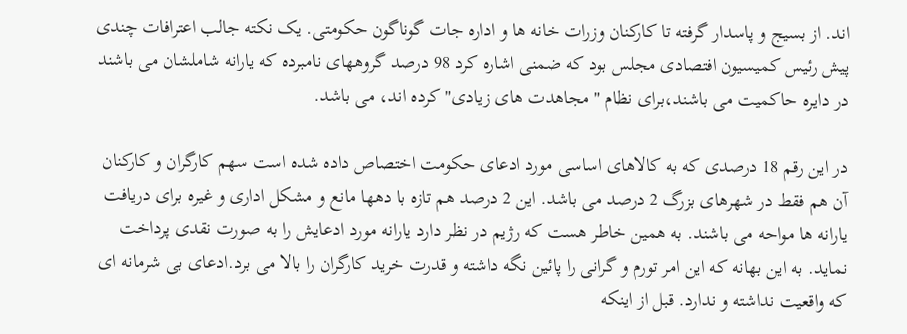اند. از بسیج و پاسدار گرفته تا کارکنان وزرات خانه ها و اداره جات گوناگون حکومتی. یک نکته جالب اعترافات چندی پیش رئیس کمیسیون افتصادی مجلس بود که ضمنی اشاره کرد 98 درصد گروههای نامبرده که یارانه شاملشان می باشند در دایره حاکمیت می باشند،برای نظام "مجاهدت های زیادی" کرده اند، می باشد.

در این رقم 18 درصدی که به کالاهای اساسی مورد ادعای حکومت اختصاص داده شده است سهم کارگران و کارکنان آن هم فقط در شهرهای بزرگ 2 درصد می باشد. این 2 درصد هم تازه با دهها مانع و مشکل اداری و غیره برای دریافت یارانه ها مواحه می باشند. به همین خاطر هست که رژیم در نظر دارد یارانه مورد ادعایش را به صورت نقدی پرداخت نماید. به این بهانه که این امر تورم و گرانی را پائین نگه داشته و قدرت خرید کارگران را بالا می برد.ادعای بی شرمانه ای که واقعیت نداشته و ندارد. قبل از اینکه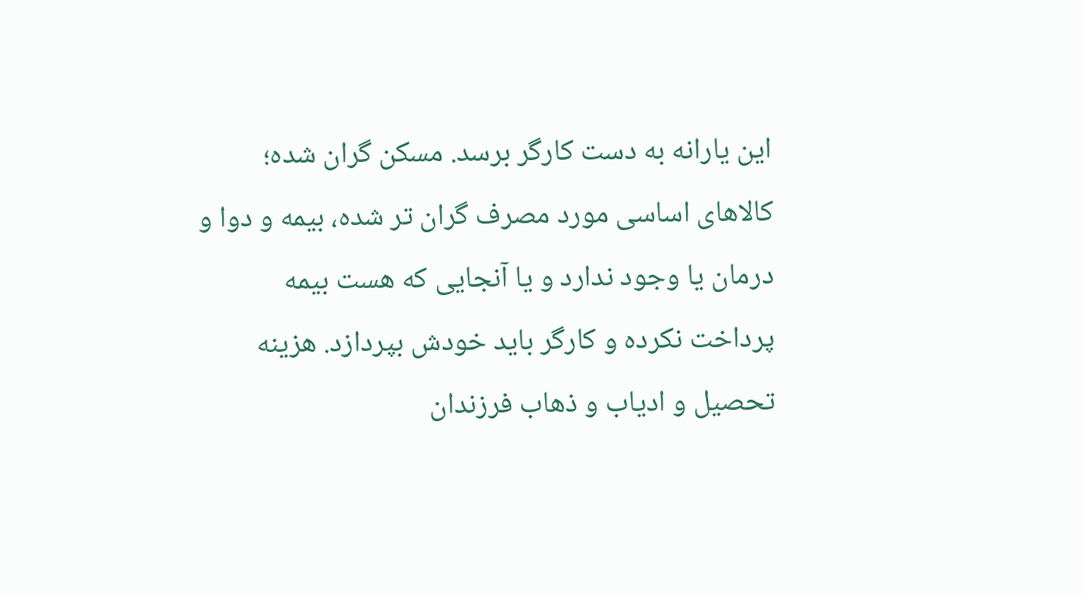این یارانه به دست کارگر برسد. مسکن گران شده؛ کالاهای اساسی مورد مصرف گران تر شده، بیمه و دوا و درمان یا وجود ندارد و یا آنجایی که هست بیمه پرداخت نکرده و کارگر باید خودش بپردازد. هزینه تحصیل و ادیاب و ذهاب فرزندان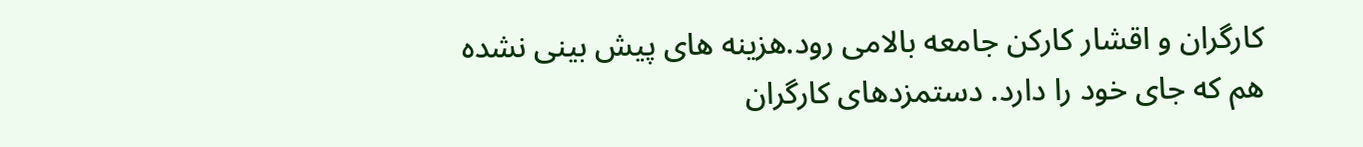کارگران و اقشار کارکن جامعه بالامی رود.هزینه های پیش بینی نشده هم که جای خود را دارد. دستمزدهای کارگران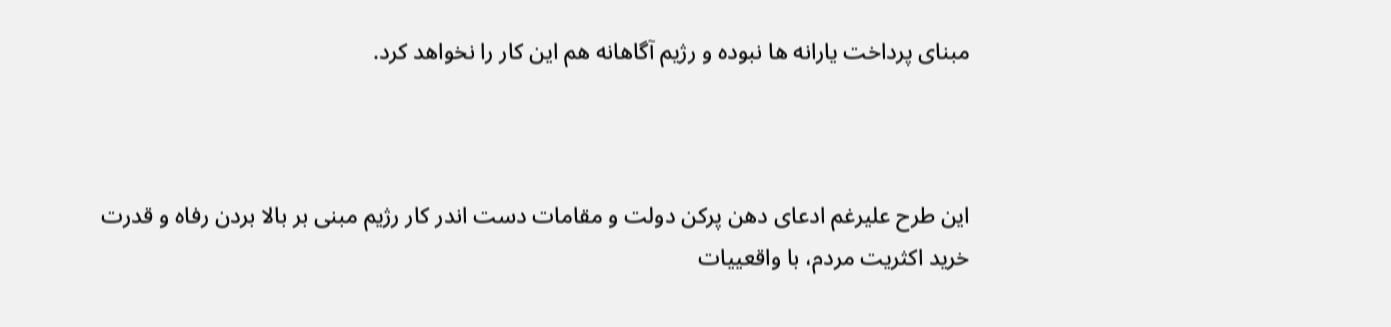مبنای پرداخت یارانه ها نبوده و رژیم آگاهانه هم این کار را نخواهد کرد.



این طرح علیرغم ادعای دهن پرکن دولت و مقامات دست اندر کار رژیم مبنی بر بالا بردن رفاه و قدرت خرید اکثریت مردم، با واقعییات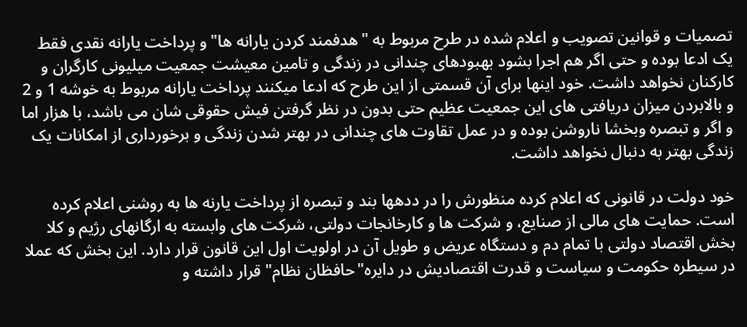تصمیات و قوانین تصویب و اعلام شده در طرح مربوط به "هدفمند کردن یارانه ها" و پرداخت یارانه نقدی فقط یک ادعا بوده و حتی اگر هم اجرا بشود بهبودهای چندانی در زندگی و تامین معیشت جمعیت میلیونی کارگران و کارکنان نخواهد داشت. خود اینها برای آن قسمتی از این طرح که ادعا میکنند پرداخت یارانه مربوط به خوشه 1 و 2 و بالابردن میزان دریافتی های این جمعیت عظیم حتی بدون در نظر گرفتن فیش حقوقی شان می باشد، با هزار اما و اگر و تبصره وبخشا ناروشن بوده و در عمل تقاوت های چندانی در بهتر شدن زندگی و برخورداری از امکانات یک زندگی بهتر به دنبال نخواهد داشت.

خود دولت در قانونی که اعلام کرده منظورش را در ددهها بند و تبصره از پرداخت یارنه ها به روشنی اعلام کرده است. حمایت های مالی از صنایع، و شرکت ها و کارخانجات دولتی، شرکت های وابسته به ارگانهای رژیم و کلا بخش اقتصاد دولتی با تمام دم و دستگاه عریض و طویل آن در اولویت اول این قانون قرار دارد. این بخش که عملا در سیطره حکومت و سیاست و قدرت اقتصادیش در دایره"حافظان نظام" قرار داشته و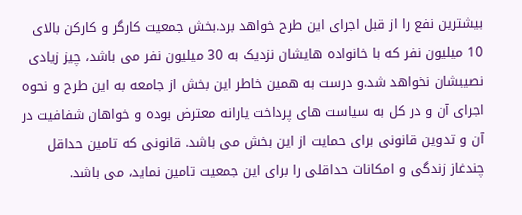بیشترین نفع را از قبل اجرای این طرح خواهد برد.بخش جمعیت کارگر و کارکن بالای 10 میلیون نفر که با خانواده هایشان نزدیک به 30 میلیون نفر می باشد، چیز زیادی نصیبشان نخواهد شد.و درست به همین خاطر این بخش از جامعه به این طرح و نحوه اجرای آن و در کل به سیاست های پرداخت یارانه معترض بوده و خواهان شفافیت در آن و تدوین قانونی برای حمایت از این بخش می باشد. قانونی که تامین حداقل چندغاز زندگی و امکانات حداقلی را برای این جمعیت تامین نماید، می باشد.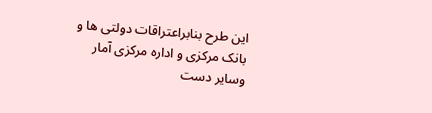این طرح بنابراعتراقات دولتی ها و بانک مرکزی و اداره مرکزی آمار وسایر دست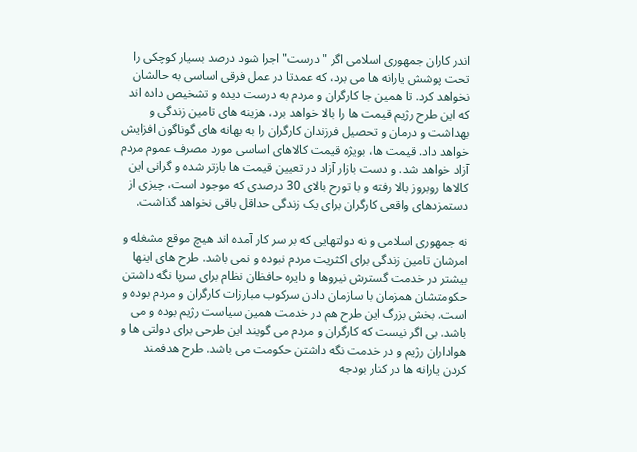اندر کاران جمهوری اسلامی اگر "درست" اجرا شود درصد بسیار کوچکی را تحت پوشش یارانه ها می برد، که عمدتا در عمل فرقی اساسی به حالشان نخواهد کرد. تا همین جا کارگران و مردم به درست دیده و تشخیص داده اند که این طرح رژیم قیمت ها را بالا خواهد برد، هزینه های تامین زندگی و بهداشت و درمان و تحصیل فرزندان کارگران را به بهانه های گوناگون افزایش خواهد داد. قیمت ها، بویژه قیمت کالاهای اساسی مورد مصرف عموم مردم آزاد خواهد شد. و دست بازار آزاد در تعیین قیمت ها بازتر شده و گرانی این کالاها روبروز بالا رفته و با تورح بالای 30 درصدی که موجود است، چیزی از دستمزدهای واقعی کارگران برای یک زندگی حداقل باقی نخواهد گذاشت.

نه جمهوری اسلامی و نه دولتهایی که بر سر کار آمده اند هیچ موقع مشغله و امرشان تامین زندگی برای اکثریت مردم نبوده و نمی باشد. طرح های اینها بیشتر در خدمت گسترش نیروها و دایره حافظان نظام برای سرپا نگه داشتن حکومتشان همزمان با سازمان دادن سرکوب مبارزات کارگران و مردم بوده و است. بخش بزرگ این طرح هم در خدمت همین سیاست رژیم بوده و می باشد. بی اگر نیست که کارگران و مردم می گویند این طرحی برای دولتی ها و هواداران رژیم و در خدمت نگه داشتن حکومت می باشد. طرح هدفمند کردن یارانه ها در کنار بودجه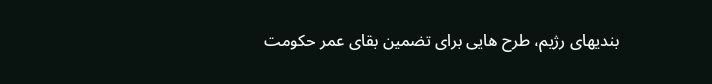بندیهای رژیم، طرح هایی برای تضمین بقای عمر حکومت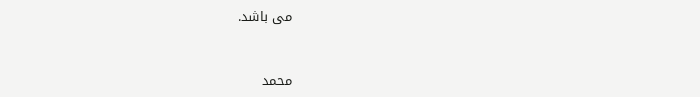می باشد.



محمد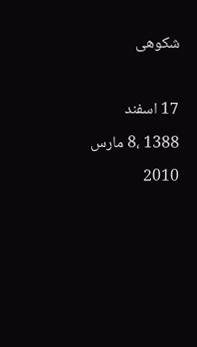شکوهی

17 اسفند 1388 ،8 مارس 2010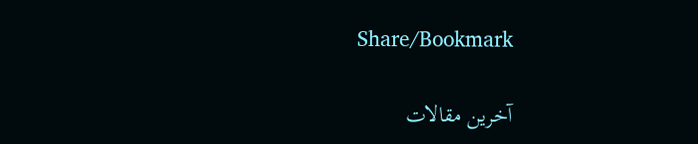Share/Bookmark

آخرین مقالات